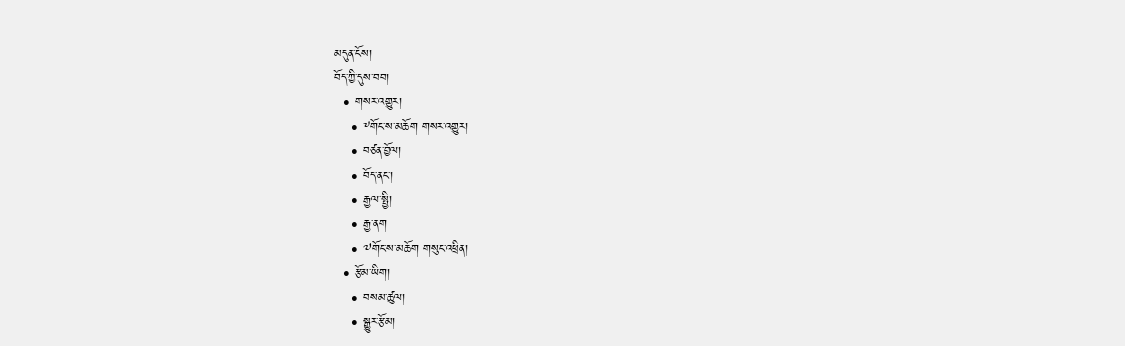མདུན་ངོས།
བོད་ཀྱི་དུས་བབ།
  • གསར་འགྱུར།
    • ༸གོང་ས་མཆོག གསར་འགྱུར།
    • བཙན་བྱོལ།
    • བོད་ནང་།
    • རྒྱལ་སྤྱི།
    • རྒྱ་ནག
    • ༧གོང་ས་མཆོག གསུང་འཕྲིན།
  • རྩོམ་ཡིག།
    • བསམ་ཚུལ།
    • སྒྱུར་རྩོམ།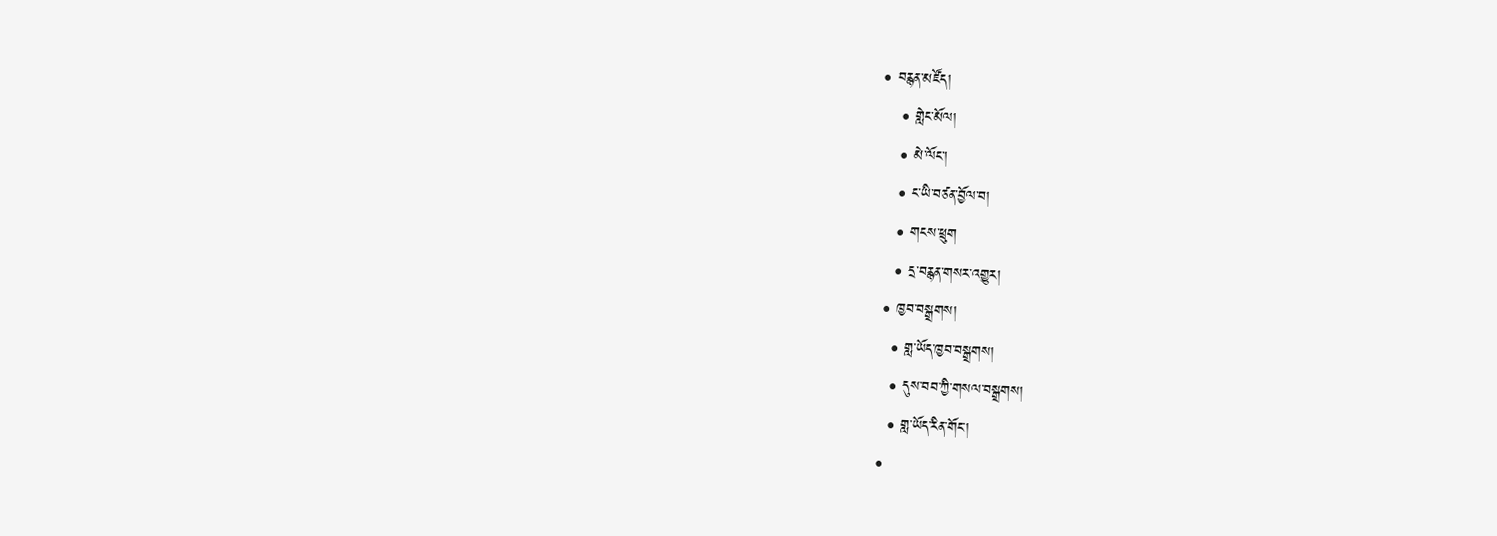• བརྙན་མཛོད།
    • གླེང་མོལ།
    • མེ་ལོང་།
    • ང་ཡི་བཙན་བྱོལ་བ།
    • གངས་ཕྲུག
    • དྲ་བརྙན་གསར་འགྱུར།
  • ཁྱབ་བསྒྲགས།
    • གླ་ཡོད་ཁྱབ་བསྒྲགས།
    • དུས་བབ་ཀྱི་གསལ་བསྒྲགས།
    • གླ་ཡོད་རིན་གོང་།
  •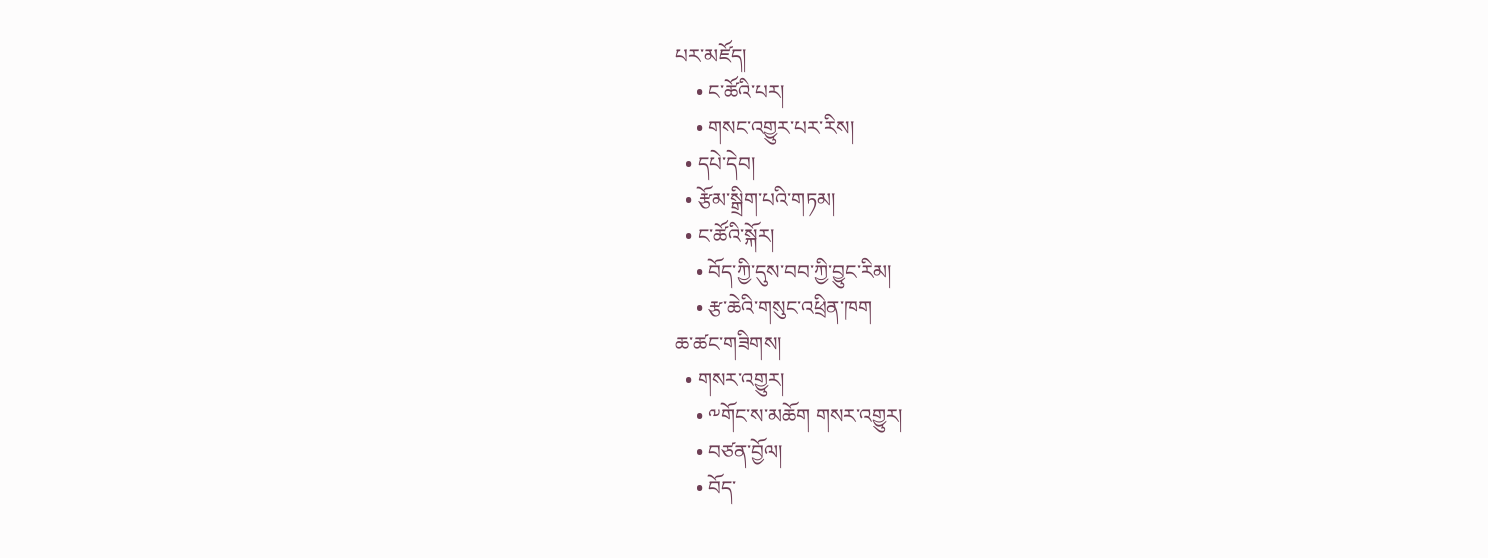པར་མཛོད།
    • ང་ཚོའི་པར།
    • གསང་འགྱུར་པར་རིས།
  • དཔེ་དེབ།
  • རྩོམ་སྒྲིག་པའི་གཏམ།
  • ང་ཚོའི་སྐོར།
    • བོད་ཀྱི་དུས་བབ་ཀྱི་བྱུང་རིམ།
    • རྩ་ཆེའི་གསུང་འཕྲིན་ཁག
ཆ་ཚང་གཟིགས།
  • གསར་འགྱུར།
    • ༸གོང་ས་མཆོག གསར་འགྱུར།
    • བཙན་བྱོལ།
    • བོད་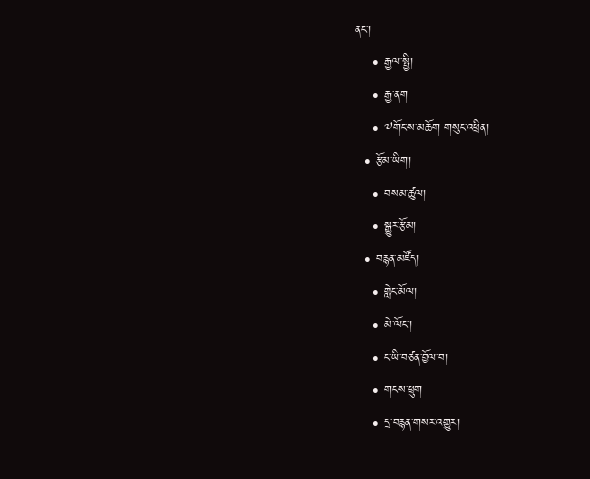ནང་།
    • རྒྱལ་སྤྱི།
    • རྒྱ་ནག
    • ༧གོང་ས་མཆོག གསུང་འཕྲིན།
  • རྩོམ་ཡིག།
    • བསམ་ཚུལ།
    • སྒྱུར་རྩོམ།
  • བརྙན་མཛོད།
    • གླེང་མོལ།
    • མེ་ལོང་།
    • ང་ཡི་བཙན་བྱོལ་བ།
    • གངས་ཕྲུག
    • དྲ་བརྙན་གསར་འགྱུར།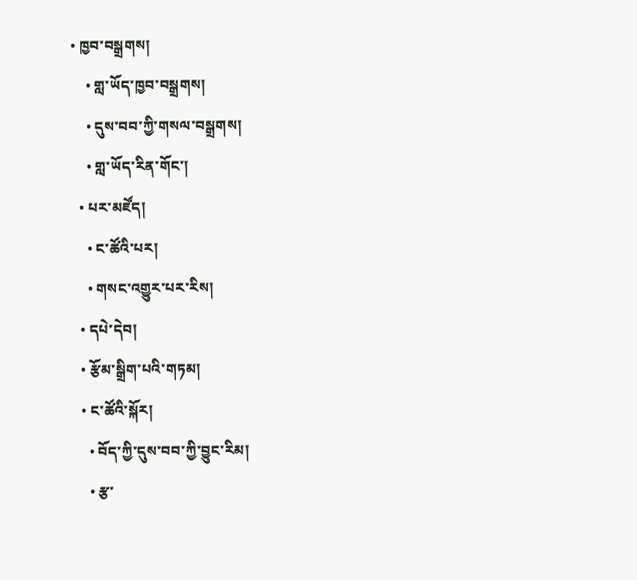• ཁྱབ་བསྒྲགས།
    • གླ་ཡོད་ཁྱབ་བསྒྲགས།
    • དུས་བབ་ཀྱི་གསལ་བསྒྲགས།
    • གླ་ཡོད་རིན་གོང་།
  • པར་མཛོད།
    • ང་ཚོའི་པར།
    • གསང་འགྱུར་པར་རིས།
  • དཔེ་དེབ།
  • རྩོམ་སྒྲིག་པའི་གཏམ།
  • ང་ཚོའི་སྐོར།
    • བོད་ཀྱི་དུས་བབ་ཀྱི་བྱུང་རིམ།
    • རྩ་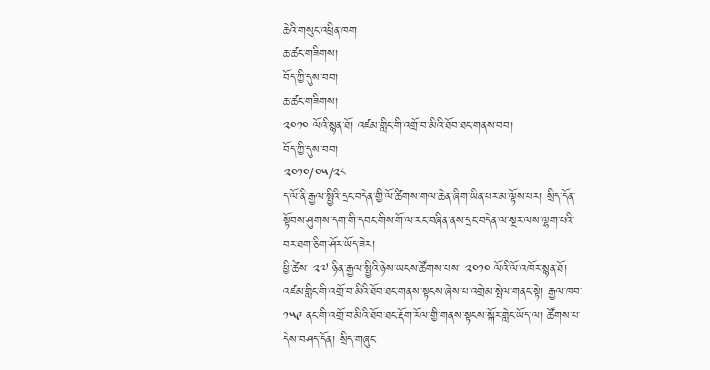ཆེའི་གསུང་འཕྲིན་ཁག
ཆ་ཚང་གཟིགས།
བོད་ཀྱི་དུས་བབ།
ཆ་ཚང་གཟིགས།
༢༠༡༠ ལོའི་སྙན་ཐོ། འཛམ་གླིང་གི་འགྲོ་བ་མིའི་ཐོབ་ཐང་གནས་བབ།
བོད་ཀྱི་དུས་བབ།
༢༠༡༠/༠༥/༢༨
ད་ལོ་ནི་རྒྱལ་སྤྱིའི་དྲང་བདེན་གྱི་ལོ་ཚིགས་གལ་ཆེན་ཞིག་ཡིན་པར་མ་ལྟོས་པར། སྲིད་དོན་སྟོབས་ཤུགས་དག་གི་དབང་གིས་གོ་ལ་རང་བཞིན་ནས་དྲང་བདེན་ལ་སྔར་ལས་ལྷག་པའི་བར་ཐག་ཅིག་ཤོར་ཡོད་ཟེར།
ཕྱི་ཚེས་ ༢༧ ཉིན་རྒྱལ་སྤྱིའི་ཉེས་ཡངས་ཚོགས་པས་ ༢༠༡༠ ལོའི་ལོ་འཁོར་སྙན་ཐོ། འཛམ་གླིང་གི་འགྲོ་བ་མིའི་ཐོབ་ཐང་གནས་སྟངས་ཞེས་པ་འགྲེམ་སྤེལ་གནང་སྟེ། རྒྱལ་ཁབ་ ༡༥༩ ནང་གི་འགྲོ་བ་མིའི་ཐོབ་ཐང་རྡོག་རོལ་གྱི་གནས་སྟངས་སྐོར་གླེང་ཡོད་ལ། ཚོགས་པ་དེས་བཤད་དོན། སྲིད་གཞུང་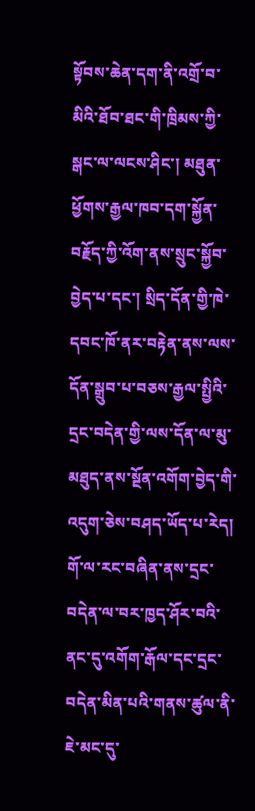སྟོབས་ཆེན་དག་ནི་འགྲོ་བ་མིའི་ཐོབ་ཐང་གི་ཁྲིམས་ཀྱི་སྒང་ལ་ལངས་ཤིང་། མཐུན་ཕྱོགས་རྒྱལ་ཁབ་དག་སྐྱོན་བརྗོད་ཀྱི་འོག་ནས་སྲུང་སྐྱོབ་བྱེད་པ་དང་། སྲིད་དོན་གྱི་ཁེ་དབང་ཁོ་ནར་བརྟེན་ནས་ལས་དོན་སྒྲུབ་པ་བཅས་རྒྱལ་སྤྱིའི་དྲང་བདེན་གྱི་ལས་དོན་ལ་མུ་མཐུད་ནས་སྔོན་འགོག་བྱེད་གི་འདུག་ཅེས་བཤད་ཡོད་པ་རེད།
གོ་ལ་རང་བཞིན་ནས་དྲང་བདེན་ལ་བར་ཁྱད་ཤོར་བའི་ནང་དུ་འགོག་རྒོལ་དང་དྲང་བདེན་མིན་པའི་གནས་ཚུལ་ནི་ཇེ་མང་དུ་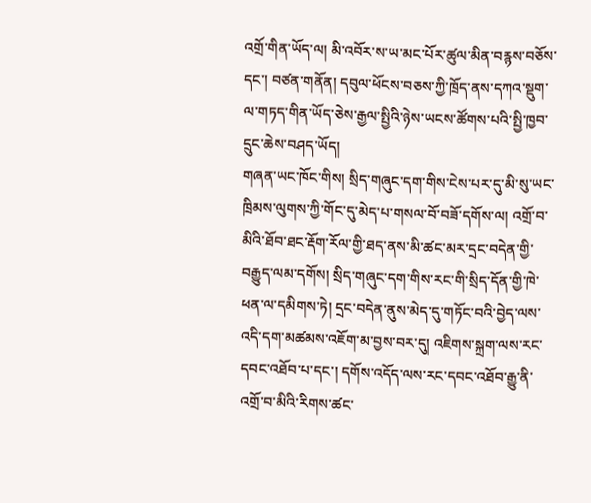འགྲོ་གིན་ཡོད་ལ། མི་འབོར་ས་ཡ་མང་པོར་ཚུལ་མིན་བརྙས་བཅོས་དང་། བཙན་གནོན། དབུལ་ཕོངས་བཅས་ཀྱི་ཁྲོད་ནས་དཀའ་སྡུག་ལ་གཏད་གིན་ཡོད་ཅེས་རྒྱལ་སྤྱིའི་ཉེས་ཡངས་ཚོགས་པའི་སྤྱི་ཁྱབ་དྲུང་ཆེས་བཤད་ཡོད།
གཞན་ཡང་ཁོང་གིས། སྲིད་གཞུང་དག་གིས་ངེས་པར་དུ་མི་སུ་ཡང་ཁྲིམས་ལུགས་ཀྱི་གོང་དུ་མེད་པ་གསལ་བོ་བཟོ་དགོས་ལ། འགྲོ་བ་མིའི་ཐོབ་ཐང་རྡོག་རོལ་གྱི་ཐད་ནས་མི་ཚང་མར་དྲང་བདེན་གྱི་བརྒྱུད་ལམ་དགོས། སྲིད་གཞུང་དག་གིས་རང་གི་སྲིད་དོན་གྱི་ཁེ་ཕན་ལ་དམིགས་ཏེ། དྲང་བདེན་ནུས་མེད་དུ་གཏོང་བའི་བྱེད་ལས་འདི་དག་མཚམས་འཇོག་མ་བྱས་བར་དུ། འཇིགས་སྐྲག་ལས་རང་དབང་འཐོབ་པ་དང་། དགོས་འདོད་ལས་རང་དབང་འཐོབ་རྒྱུ་ནི་འགྲོ་བ་མིའི་རིགས་ཚང་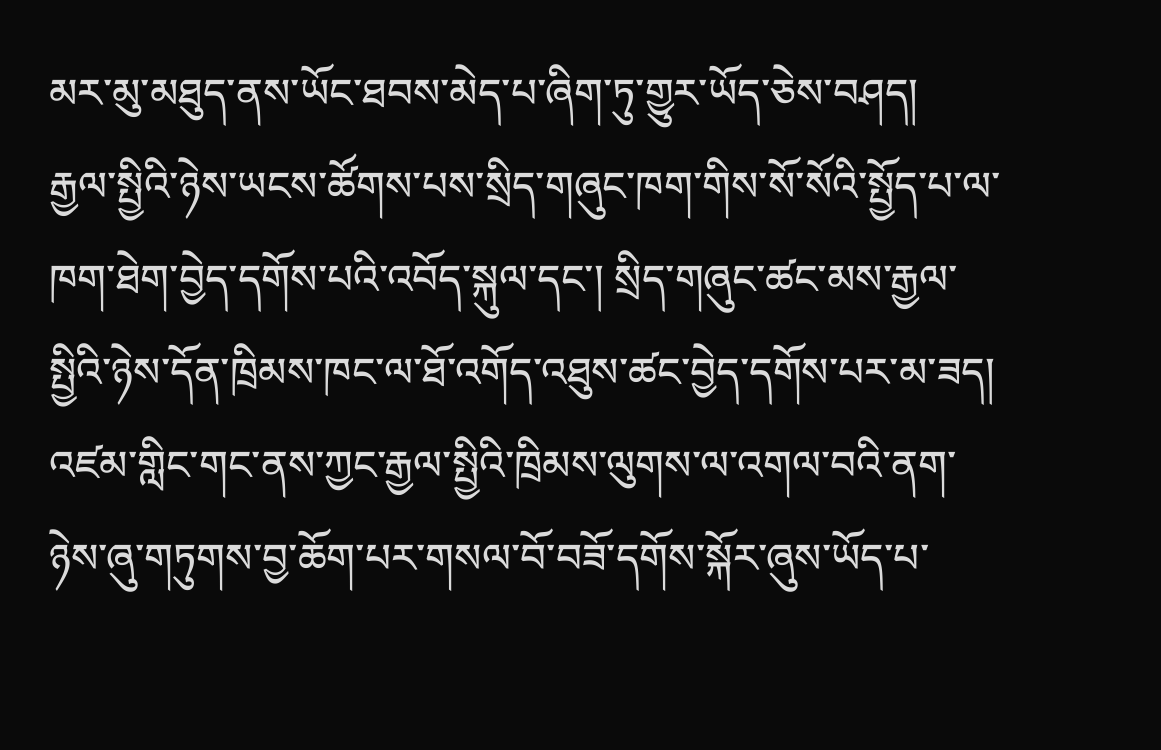མར་མུ་མཐུད་ནས་ཡོང་ཐབས་མེད་པ་ཞིག་ཏུ་གྱུར་ཡོད་ཅེས་བཤད།
རྒྱལ་སྤྱིའི་ཉེས་ཡངས་ཚོགས་པས་སྲིད་གཞུང་ཁག་གིས་སོ་སོའི་སྤྱོད་པ་ལ་ཁག་ཐེག་བྱེད་དགོས་པའི་འབོད་སྐུལ་དང་། སྲིད་གཞུང་ཚང་མས་རྒྱལ་སྤྱིའི་ཉེས་དོན་ཁྲིམས་ཁང་ལ་ཐོ་འགོད་འཐུས་ཚང་བྱེད་དགོས་པར་མ་ཟད། འཛམ་གླིང་གང་ནས་ཀྱང་རྒྱལ་སྤྱིའི་ཁྲིམས་ལུགས་ལ་འགལ་བའི་ནག་ཉེས་ཞུ་གཏུགས་བྱ་ཆོག་པར་གསལ་བོ་བཟོ་དགོས་སྐོར་ཞུས་ཡོད་པ་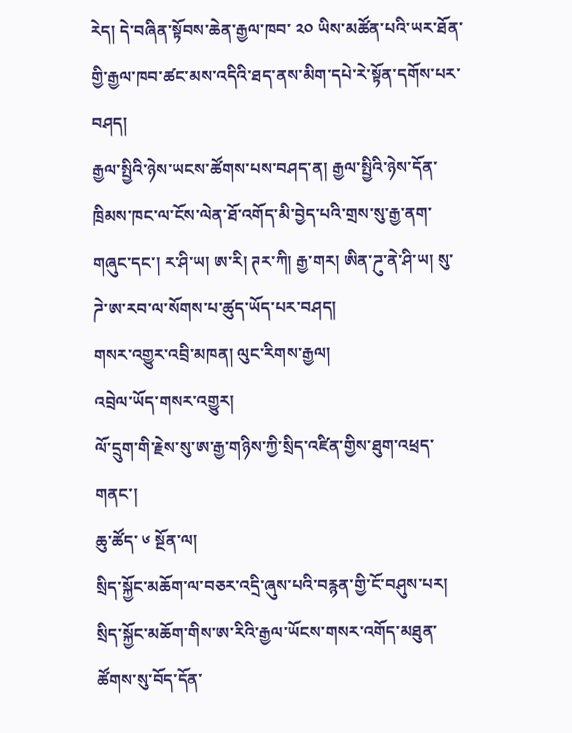རེད། དེ་བཞིན་སྟོབས་ཆེན་རྒྱལ་ཁབ་ ༢༠ ཡིས་མཚོན་པའི་ཡར་ཐོན་གྱི་རྒྱལ་ཁབ་ཚང་མས་འདིའི་ཐད་ནས་མིག་དཔེ་རེ་སྟོན་དགོས་པར་བཤད།
རྒྱལ་སྤྱིའི་ཉེས་ཡངས་ཚོགས་པས་བཤད་ན། རྒྱལ་སྤྱིའི་ཉེས་དོན་ཁྲིམས་ཁང་ལ་ངོས་ལེན་ཐོ་འགོད་མི་བྱེད་པའི་གྲས་སུ་རྒྱ་ནག་གཞུང་དང་། ར་ཤི་ཡ། ཨ་རི། ཊར་ཀི། རྒྱ་གར། ཨིན་ཌུ་ནེ་ཤི་ཡ། སུ་ཌེ་ཨ་རབ་ལ་སོགས་པ་ཚུད་ཡོད་པར་བཤད།
གསར་འགྱུར་འབྲི་མཁན། ལུང་རིགས་རྒྱལ།
འབྲེལ་ཡོད་གསར་འགྱུར།
ལོ་དྲུག་གི་རྗེས་སུ་ཨ་རྒྱ་གཉིས་ཀྱི་སྲིད་འཛིན་གྱིས་ཐུག་འཕྲད་གནང་།
ཆུ་ཚོད་ ༦ སྔོན་ལ།
སྲིད་སྐྱོང་མཆོག་ལ་བཅར་འདྲི་ཞུས་པའི་བརྙན་གྱི་ངོ་བཤུས་པར།
སྲིད་སྐྱོང་མཆོག་གིས་ཨ་རིའི་རྒྱལ་ཡོངས་གསར་འགོད་མཐུན་ཚོགས་སུ་བོད་དོན་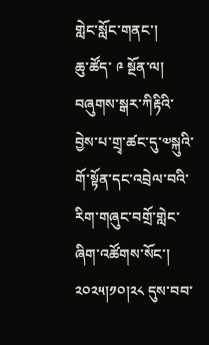གླེང་སློང་གནང་།
ཆུ་ཚོད་ ༩ སྔོན་ལ།
བཞུགས་སྒར་ཀིརྟིའི་བྱེས་པ་གྲྭ་ཚང་དུ་༧སྐུའི་གོ་སྟོན་དང་འབྲེལ་བའི་རིག་གཞུང་བགྲོ་གླེང་ཞིག་འཚོགས་སོང་། ༢༠༢༥།༡༠།༢༨ དུས་བབ་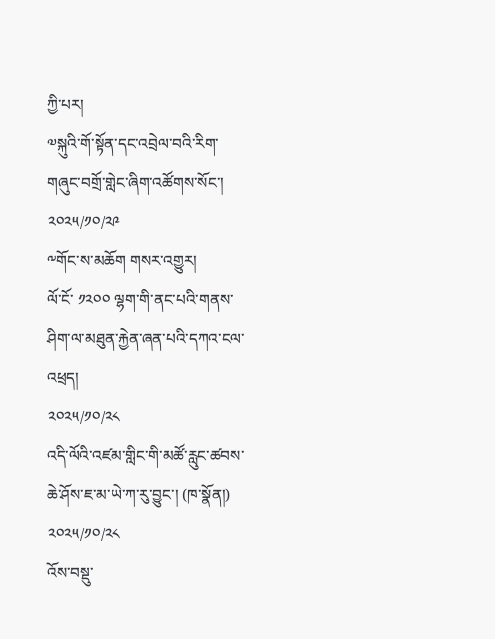ཀྱི་པར།
༧སྐུའི་གོ་སྟོན་དང་འབྲེལ་བའི་རིག་གཞུང་བགྲོ་གླེང་ཞིག་འཚོགས་སོང་།
༢༠༢༥/༡༠/༢༩
༸གོང་ས་མཆོག གསར་འགྱུར།
ལོ་ངོ་ ༡༢༠༠ ལྷག་གི་ནང་པའི་གནས་ཤིག་ལ་མཐུན་རྐྱེན་ཞན་པའི་དཀའ་ངལ་འཕྲད།
༢༠༢༥/༡༠/༢༨
འདི་ལོའི་འཛམ་གླིང་གི་མཚོ་རླུང་ཚབས་ཆེ་ཤོས་ཇ་མ་ཡེ་ཀ་རུ་བྱུང་། (ཁ་སྣོན།)
༢༠༢༥/༡༠/༢༨
འོས་བསྡུ་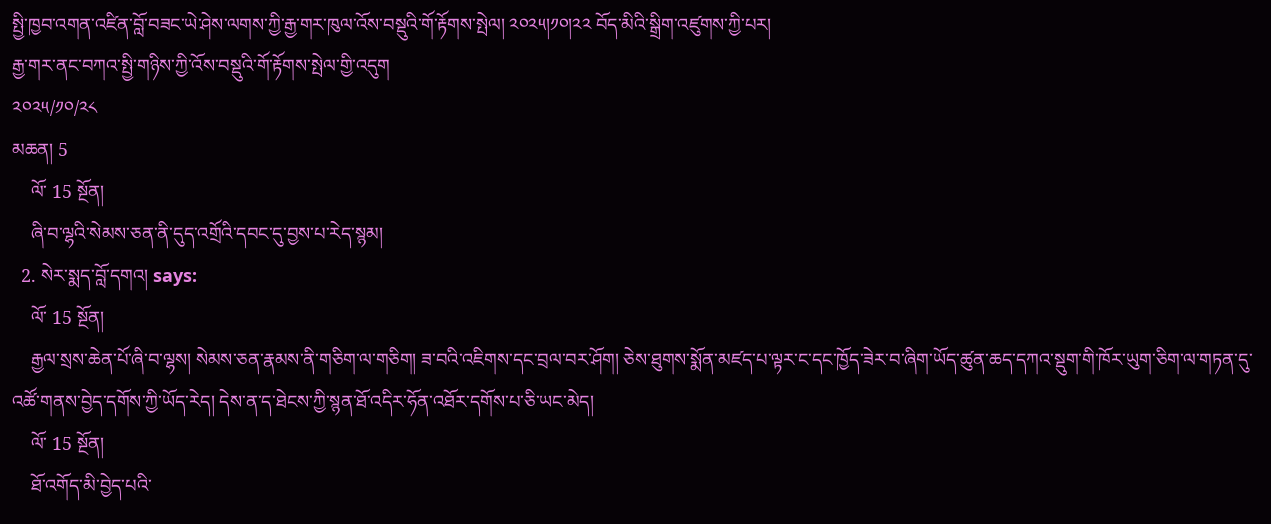སྤྱི་ཁྱབ་འགན་འཛིན་བློ་བཟང་ཡེ་ཤེས་ལགས་ཀྱི་རྒྱ་གར་ཁུལ་འོས་བསྡུའི་གོ་རྟོགས་སྤེལ། ༢༠༢༥།༡༠།༢༢ བོད་མིའི་སྒྲིག་འཛུགས་ཀྱི་པར།
རྒྱ་གར་ནང་བཀའ་སྤྱི་གཉིས་ཀྱི་འོས་བསྡུའི་གོ་རྟོགས་སྤེལ་གྱི་འདུག
༢༠༢༥/༡༠/༢༨
མཆན། 5
    ལོ་ 15 སྔོན།
    ཞི་བ་ལྷའི་སེམས་ཅན་ནི་དུད་འགྲོའི་དབང་དུ་བྱས་པ་རེད་སྙམ།
  2. སེར་སྨད་བློ་དགའ། says:
    ལོ་ 15 སྔོན།
    རྒྱལ་སྲས་ཆེན་པོ་ཞི་བ་ལྷས། སེམས་ཅན་རྣམས་ནི་གཅིག་ལ་གཅིག། ཟ་བའི་འཇིགས་དང་བྲལ་བར་ཤོག། ཅེས་ཐུགས་སྨོན་མཛད་པ་ལྟར་ང་དང་ཁྱོད་ཟེར་བ་ཞིག་ཡོད་ཚུན་ཆད་དཀའ་སྡུག་གི་ཁོར་ཡུག་ཅིག་ལ་གཏན་དུ་འཚོ་གནས་བྱེད་དགོས་ཀྱི་ཡོད་རེད། དེས་ན་ད་ཐེངས་ཀྱི་སྙན་ཐོ་འདིར་ཧོན་འཐོར་དགོས་པ་ཅི་ཡང་མེད།
    ལོ་ 15 སྔོན།
    ཐོ་འགོད་མི་བྱེད་པའི་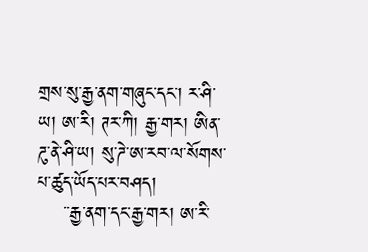གྲས་སུ་རྒྱ་ནག་གཞུང་དང་། ར་ཤི་ཡ། ཨ་རི། ཊར་ཀི། རྒྱ་གར། ཨིན་ཌུ་ནེ་ཤི་ཡ། སུ་ཌེ་ཨ་རབ་ལ་སོགས་པ་ཚུད་ཡོད་པར་བཤད།
    ་་རྒྱ་ནག་དང་རྒྱ་གར། ཨ་རི་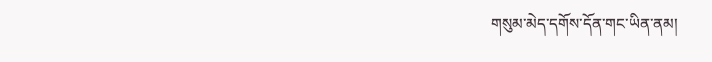གསུམ་མེད་དགོས་དོན་གང་ཡིན་ནམ།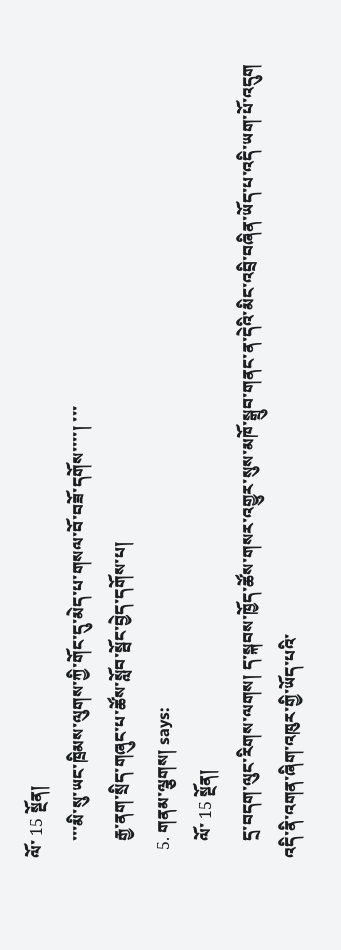ལོ་ 15 སྔོན།
    ་་་མི་སུ་ཡང་ཁྲིམས་ལུགས་ཀྱི་གོང་དུ་མེད་པ་གསལ་བོ་བཟོ་དགོས་་་་། ་་་
    རྒྱ་ནག་སྲིད་གཞུང་པ་ཚོས་སློབ་སྦོང་བྱེད་དགོས་པ།
  5. གནམ་ལྕགས། says:
    ལོ་ 15 སྔོན།
    དྲ་བདག་ལུང་རིགས་ལགས། ད་སྐབས་ཁྱོད་ཚོས་གསར་འགྱུར་སུས་མཁོ་སྒྲུབ་གནང་ན་དེའི་མིང་འབྲི་བཞིན་ཡོད་པ་འདི་ཡག་པོ་འདུག འདི་ནི་འགན་ཞིག་འཁུར་གྱི་ཡོད་པའི་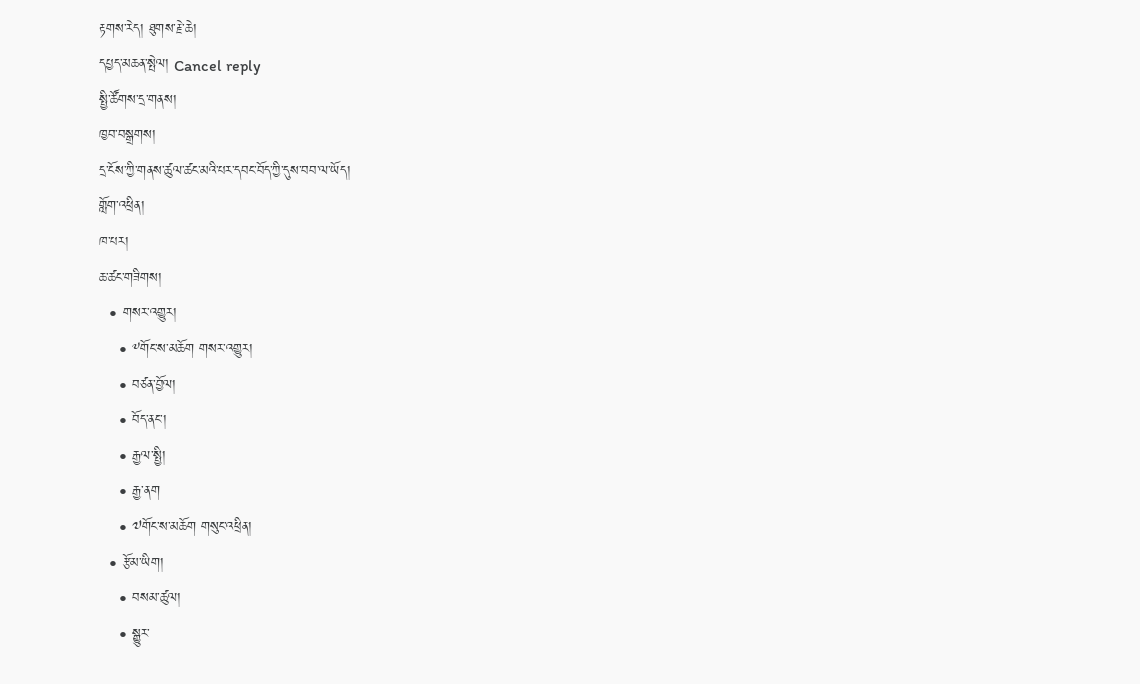རྟགས་རེད། ཐུགས་རྗེ་ཆེ།
དཔྱད་མཆན་སྤེལ། Cancel reply
སྤྱི་ཚོགས་དྲ་གནས།
ཁྱབ་བསྒྲགས།
དྲ་ངོས་ཀྱི་གནས་ཚུལ་ཚང་མའི་པར་དབང་བོད་ཀྱི་དུས་བབ་ལ་ཡོད།
གློག་འཕྲིན།
ཁ་པར།
ཆ་ཚང་གཟིགས།
  • གསར་འགྱུར།
    • ༸གོང་ས་མཆོག གསར་འགྱུར།
    • བཙན་བྱོལ།
    • བོད་ནང་།
    • རྒྱལ་སྤྱི།
    • རྒྱ་ནག
    • ༧གོང་ས་མཆོག གསུང་འཕྲིན།
  • རྩོམ་ཡིག།
    • བསམ་ཚུལ།
    • སྒྱུར་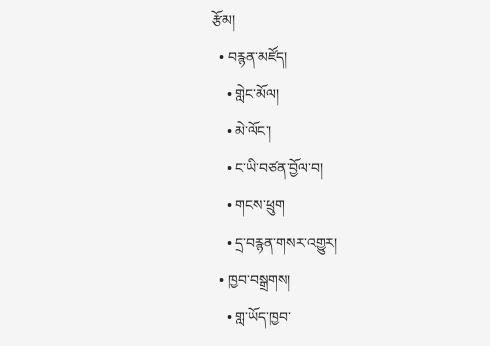རྩོམ།
  • བརྙན་མཛོད།
    • གླེང་མོལ།
    • མེ་ལོང་།
    • ང་ཡི་བཙན་བྱོལ་བ།
    • གངས་ཕྲུག
    • དྲ་བརྙན་གསར་འགྱུར།
  • ཁྱབ་བསྒྲགས།
    • གླ་ཡོད་ཁྱབ་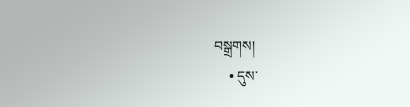བསྒྲགས།
    • དུས་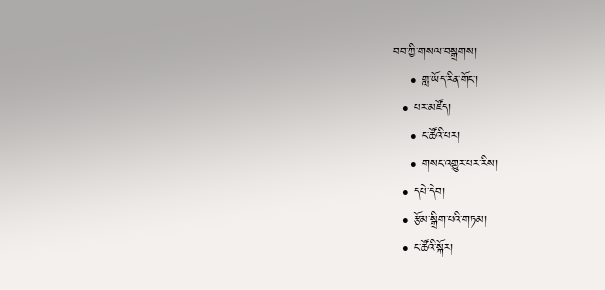བབ་ཀྱི་གསལ་བསྒྲགས།
    • གླ་ཡོད་རིན་གོང་།
  • པར་མཛོད།
    • ང་ཚོའི་པར།
    • གསང་འགྱུར་པར་རིས།
  • དཔེ་དེབ།
  • རྩོམ་སྒྲིག་པའི་གཏམ།
  • ང་ཚོའི་སྐོར།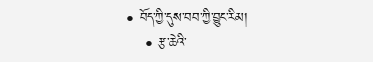• བོད་ཀྱི་དུས་བབ་ཀྱི་བྱུང་རིམ།
    • རྩ་ཆེའི་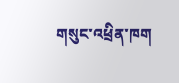གསུང་འཕྲིན་ཁག